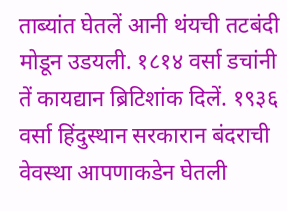ताब्यांत घेतलें आनी थंयची तटबंदी मोडून उडयली. १८१४ वर्सा डचांनी तें कायद्यान ब्रिटिशांक दिलें. १९३६ वर्सा हिंदुस्थान सरकारान बंदराची वेवस्था आपणाकडेन घेतली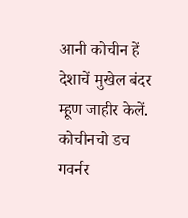आनी कोचीन हें देशाचें मुखेल बंदर म्हूण जाहीर केलें.
कोचीनचो डच गवर्नर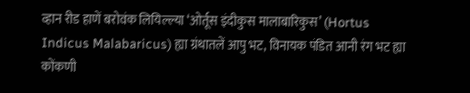व्हान रीड हाणें बरोवंक लियिल्ल्या ‘ओर्तूस इंदीकुस मालाबारिकुस’ (Hortus Indicus Malabaricus) ह्या ग्रंथातलें आपु भट, विनायक पंडित आनी रंग भट ह्या कोंकणी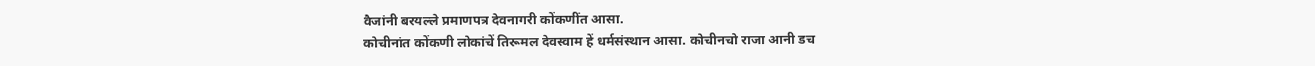वैजांनी बरयल्ले प्रमाणपत्र देवनागरी कोंकणींत आसा.
कोचीनांत कोंकणी लोकांचें तिरूमल देवस्वाम हें धर्मसंस्थान आसा. कोचीनचो राजा आनी डच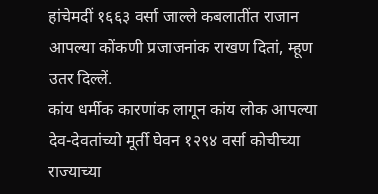हांचेमदीं १६६३ वर्सा जाल्ले कबलातींत राजान आपल्या कोंकणी प्रजाजनांक राखण दितां, म्हूण उतर दिल्लें.
कांय धर्मीक कारणांक लागून कांय लोक आपल्या देव-देवतांच्यो मूर्ती घेवन १२९४ वर्सा कोचीच्या राज्याच्या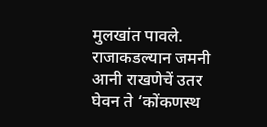मुलखांत पावले. राजाकडल्यान जमनी आनी राखणेचें उतर घेवन ते ‘कोंकणस्थ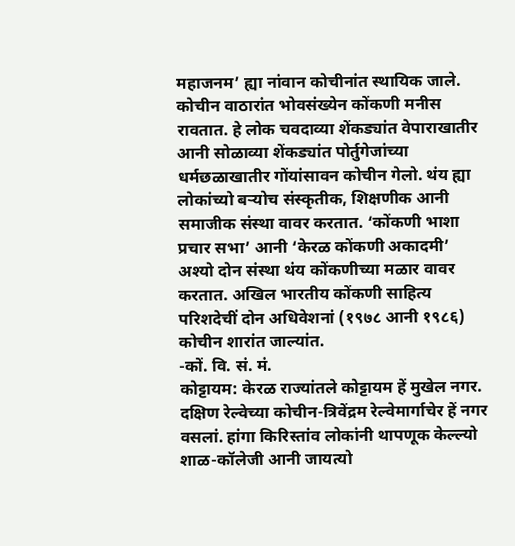महाजनम’ ह्या नांवान कोचीनांत स्थायिक जाले.
कोचीन वाठारांत भोवसंख्येन कोंकणी मनीस रावतात. हे लोक चवदाव्या शेंकड्यांत वेपाराखातीर आनी सोळाव्या शेंकड्यांत पोर्तुगेजांच्या धर्मछळाखातीर गोंयांसावन कोचीन गेलो. थंय ह्या लोकांच्यो बऱ्योच संस्कृतीक, शिक्षणीक आनी समाजीक संस्था वावर करतात. ‘कोंकणी भाशा प्रचार सभा’ आनी ‘केरळ कोंकणी अकादमी’ अश्यो दोन संस्था थंय कोंकणीच्या मळार वावर करतात. अखिल भारतीय कोंकणी साहित्य परिशदेचीं दोन अधिवेशनां (१९७८ आनी १९८६) कोचीन शारांत जाल्यांत.
-कों. वि. सं. मं.
कोट्टायम: केरळ राज्यांतले कोट्टायम हें मुखेल नगर. दक्षिण रेल्वेच्या कोचीन-त्रिवेंद्रम रेल्वेमार्गाचेर हें नगर वसलां. हांगा किरिस्तांव लोकांनी थापणूक केल्ल्यो शाळ-कॉलेजी आनी जायत्यो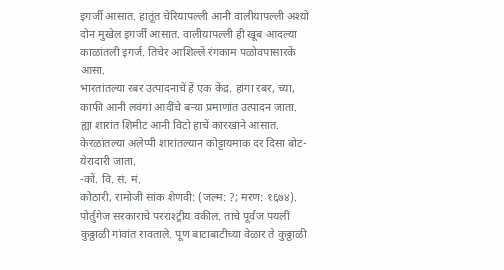इगर्जी आसात. हातूंत चेरियापल्ली आनी वालीयापल्ली अश्यो दोन मुखेल इगर्जी आसात. वालीयापल्ली ही खूब आदल्या काळांतली इगर्ज. तिचेर आशिल्लें रंगकाम पळोवपासारकें आसा.
भारतांतल्या रबर उत्पादनाचें हें एक केंद्र. हांगा रबर, च्या, काफी आनी लवंगां आदींचे बऱ्या प्रमाणांत उत्पादन जाता. ह्या शारांत शिमीट आनी विटो हाचें कारखाने आसात. केरळांतल्या अलेप्पी शारांतल्यान कोट्टायमाक दर दिसा बोट-येरादारी जाता.
-कों. वि. सं. मं.
कोठारी, रामोजी सांक शेणवी: (जल्म: ?; मरण: १६७४). पोर्तुगेज सरकाराचे परराश्ट्रीय वकील. ताचे पूर्वज पयलीं कुठ्ठाळी गांवांत रावताले. पूण बाटाबाटीच्या वेळार ते कुठ्ठाळी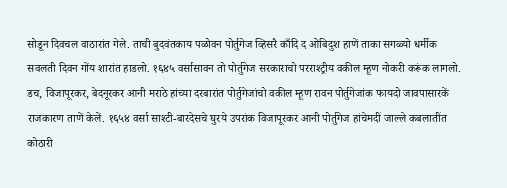सोडून दिवचल वाठारांत गेले. ताची बुदवंतकाय पळोवन पोर्तुगेज व्हिसरै काँदि द ओबिदुश हाणें ताका सगळ्यो धर्मीक सवलती दिवन गोंय शारांत हाडलो. १६४५ वर्सासावन तो पोर्तुगेज सरकाराचो परराश्ट्रीय वकील म्हूण नोकरी करूंक लागलो. डच, विजापूरकर, बेदनूरकर आनी मराठे हांच्या दरबारांत पोर्तुगेजांचो वकील म्हूण रावन पोर्तुगेजांक फायदो जावपासारकें राजकारण ताणें केलें. १६५४ वर्सा साश्टी-बारदेसचे घुरये उपरांक विजापूरकर आनी पोर्तुगेज हांचेमदीं जाल्ले कबलातींत कोठारी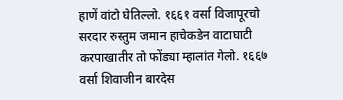हाणें वांटो घेतिल्लो. १६६१ वर्सा विजापूरचो सरदार रुस्तुम जमान हाचेकडेन वाटाघाटी करपाखातीर तो फोंड्या म्हालांत गेलो. १६६७ वर्सा शिवाजीन बारदेस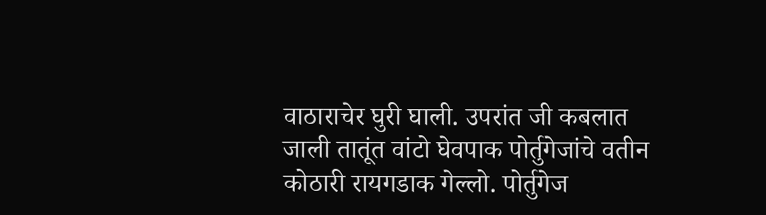वाठाराचेर घुरी घाली. उपरांत जी कबलात जाली तातूंत वांटो घेवपाक पोर्तुगेजांचे वतीन कोठारी रायगडाक गेल्लो. पोर्तुगेज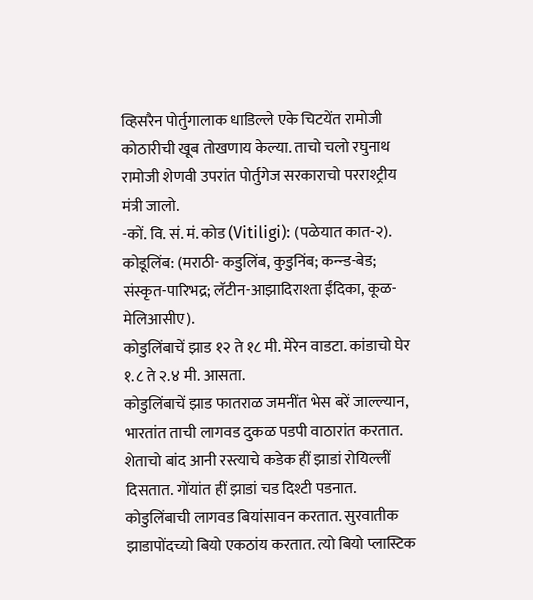व्हिसरैन पोर्तुगालाक धाडिल्ले एके चिटयेंत रामोजी कोठारीची खूब तोखणाय केल्या. ताचो चलो रघुनाथ रामोजी शेणवी उपरांत पोर्तुगेज सरकाराचो परराश्ट्रीय मंत्री जालो.
-कों. वि. सं. मं. कोड (Vitiligi): (पळेयात कात-२).
कोडूलिंब: (मराठी- कडुलिंब, कुडुनिंब; कन्न्ड-बेड; संस्कृत-पारिभद्र; लॅटीन-आझादिराश्ता ईंदिका, कूळ- मेलिआसीए).
कोडुलिंबाचें झाड १२ ते १८ मी. मेरेन वाडटा. कांडाचो घेर १.८ ते २.४ मी. आसता.
कोडुलिंबाचें झाड फातराळ जमनींत भेस बरें जाल्ल्यान, भारतांत ताची लागवड दुकळ पडपी वाठारांत करतात. शेताचो बांद आनी रस्त्याचे कडेक हीं झाडां रोयिल्लीं दिसतात. गोंयांत हीं झाडां चड दिश्टी पडनात.
कोडुलिंबाची लागवड बियांसावन करतात. सुरवातीक झाडापोंदच्यो बियो एकठांय करतात. त्यो बियो प्लास्टिक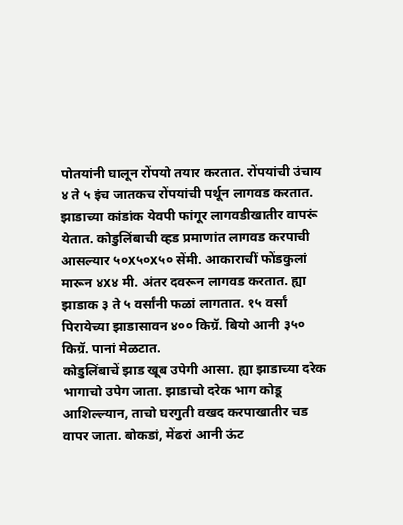पोतयांनी घालून रोंपयो तयार करतात. रोंपयांची उंचाय ४ ते ५ इंच जातकच रोंपयांची पर्थून लागवड करतात. झाडाच्या कांडांक येवपी फांगूर लागवडीखातीर वापरूं येतात. कोडुलिंबाची व्हड प्रमाणांत लागवड करपाची आसल्यार ५०x५०x५० सेंमी. आकाराचीं फोंडकुलां मारून ४x४ मी. अंतर दवरून लागवड करतात. ह्या झाडाक ३ ते ५ वर्सांनी फळां लागतात. १५ वर्सां पिरायेच्या झाडासावन ४०० किग्रॅ. बियो आनी ३५० किग्रॅ. पानां मेळटात.
कोडुलिंबाचें झाड खूब उपेगी आसा. ह्या झाडाच्या दरेक भागाचो उपेग जाता. झाडाचो दरेक भाग कोडू आशिल्ल्यान, ताचो घरगुती वखद करपाखातीर चड वापर जाता. बोकडां, मेंढरां आनी ऊंट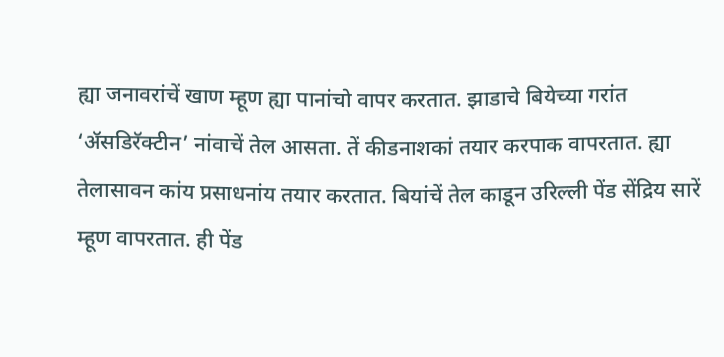ह्या जनावरांचें खाण म्हूण ह्या पानांचो वापर करतात. झाडाचे बियेच्या गरांत ‘ॲसडिरॅक्टीन’ नांवाचें तेल आसता. तें कीडनाशकां तयार करपाक वापरतात. ह्या तेलासावन कांय प्रसाधनांय तयार करतात. बियांचें तेल काडून उरिल्ली पेंड सेंद्रिय सारें म्हूण वापरतात. ही पेंड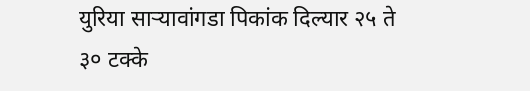युरिया साऱ्यावांगडा पिकांक दिल्यार २५ ते ३० टक्के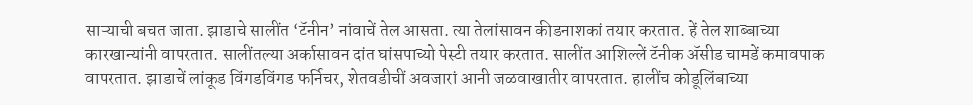साऱ्याची बचत जाता. झाडाचे सालींत ‘टॅनीन’ नांवाचें तेल आसता. त्या तेलांसावन कीडनाशकां तयार करतात. हें तेल शाब्बाच्या कारखान्यांनी वापरतात. सालींतल्या अर्कासावन दांत घांसपाच्यो पेस्टी तयार करतात. सालींत आशिल्लें टॅनीक ॲसीड चामडें कमावपाक वापरतात. झाडाचें लांकूड विंगडविंगड फर्निचर, शेतवडीचीं अवजारां आनी जळवाखातीर वापरतात. हालींच कोडूलिंबाच्या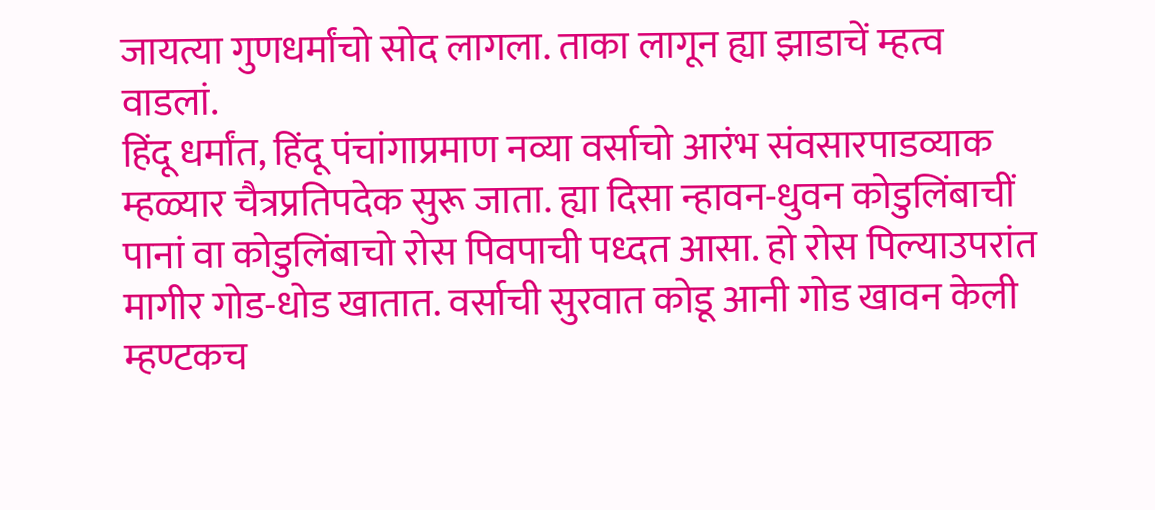जायत्या गुणधर्मांचो सोद लागला. ताका लागून ह्या झाडाचें म्हत्व वाडलां.
हिंदू धर्मांत, हिंदू पंचांगाप्रमाण नव्या वर्साचो आरंभ संवसारपाडव्याक म्हळ्यार चैत्रप्रतिपदेक सुरू जाता. ह्या दिसा न्हावन-धुवन कोडुलिंबाचीं पानां वा कोडुलिंबाचो रोस पिवपाची पध्दत आसा. हो रोस पिल्याउपरांत मागीर गोड-धोड खातात. वर्साची सुरवात कोडू आनी गोड खावन केली म्हण्टकच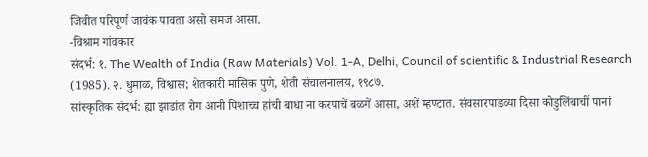जिवीत परिपूर्ण जावंक पावता असो समज आसा.
-विश्राम गांवकार
संदर्भ: १. The Wealth of India (Raw Materials) Vol. 1-A, Delhi, Council of scientific & Industrial Research (1985). २. धुमाळ, विश्वास; शेतकारी मासिक पुणे, शेती संचालनालय, १९८७.
सांस्कृतिक संदर्भ: ह्या झाडांत रोग आनी पिशाच्च हांची बाधा ना करपाचें बळगें आसा, अशें म्हण्टात. संवसारपाडव्या दिसा कोडुलिंबाचीं पानां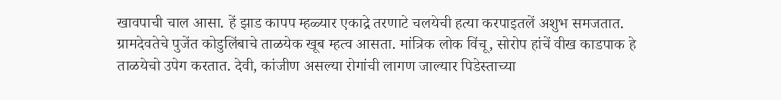खावपाची चाल आसा. हें झाड कापप म्हळ्यार एकाद्रे तरणाटे चलयेची हत्या करपाइतलें अशुभ समजतात. ग्रामदेवतेचे पुजेंत कोडुलिंबाचे ताळयेक खूब म्हत्व आसता. मांत्रिक लोक विंचू, सोरोप हांचें वीख काडपाक हे ताळयेचो उपेग करतात. देवी, कांजीण असल्या रोगांची लागण जाल्यार पिडेस्ताच्या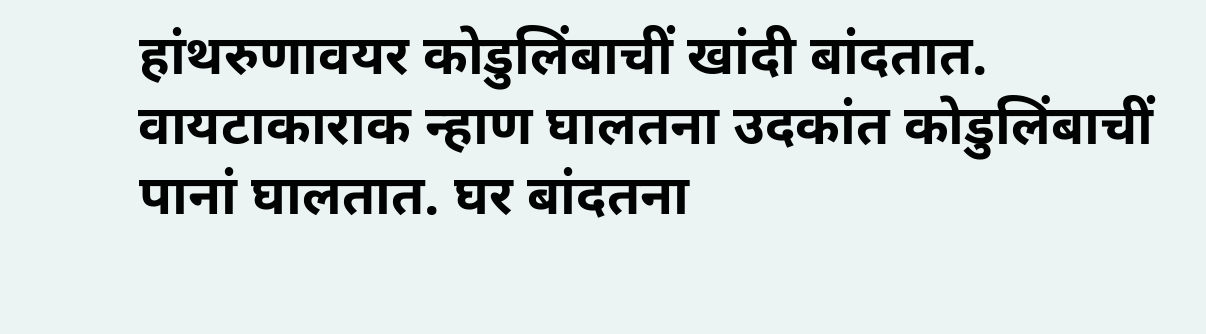हांथरुणावयर कोडुलिंबाचीं खांदी बांदतात. वायटाकाराक न्हाण घालतना उदकांत कोडुलिंबाचीं पानां घालतात. घर बांदतना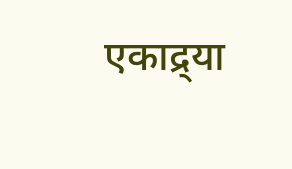एकाद्र्या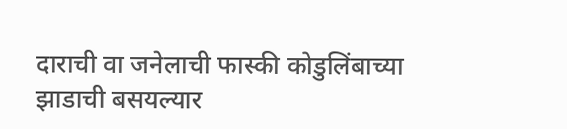दाराची वा जनेलाची फास्की कोडुलिंबाच्या झाडाची बसयल्यार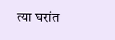त्या घरांत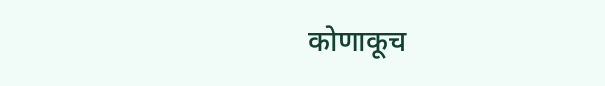कोणाकूच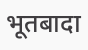भूतबादा